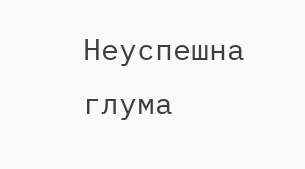Неуспешна глума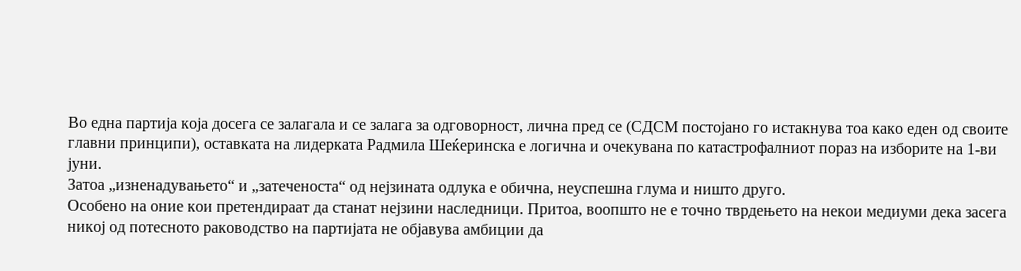Во една партија која досега се залагала и се залага за одговорност, лична пред се (СДСМ постојано го истакнува тоа како еден од своите главни принципи), оставката на лидерката Радмила Шеќеринска е логична и очекувана по катастрофалниот пораз на изборите на 1-ви јуни.
Затоа „изненадувањето“ и „затеченоста“ од нејзината одлука е обична, неуспешна глума и ништо друго.
Особено на оние кои претендираат да станат нејзини наследници. Притоа, воопшто не е точно тврдењето на некои медиуми дека засега никој од потесното раководство на партијата не објавува амбиции да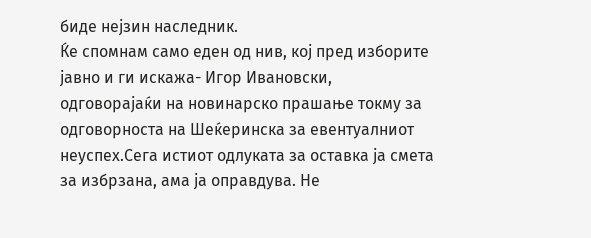биде нејзин наследник.
Ќе спомнам само еден од нив, кој пред изборите јавно и ги искажа- Игор Ивановски, одговорајаќи на новинарско прашање токму за одговорноста на Шеќеринска за евентуалниот неуспех.Сега истиот одлуката за оставка ја смета за избрзана, ама ја оправдува. Не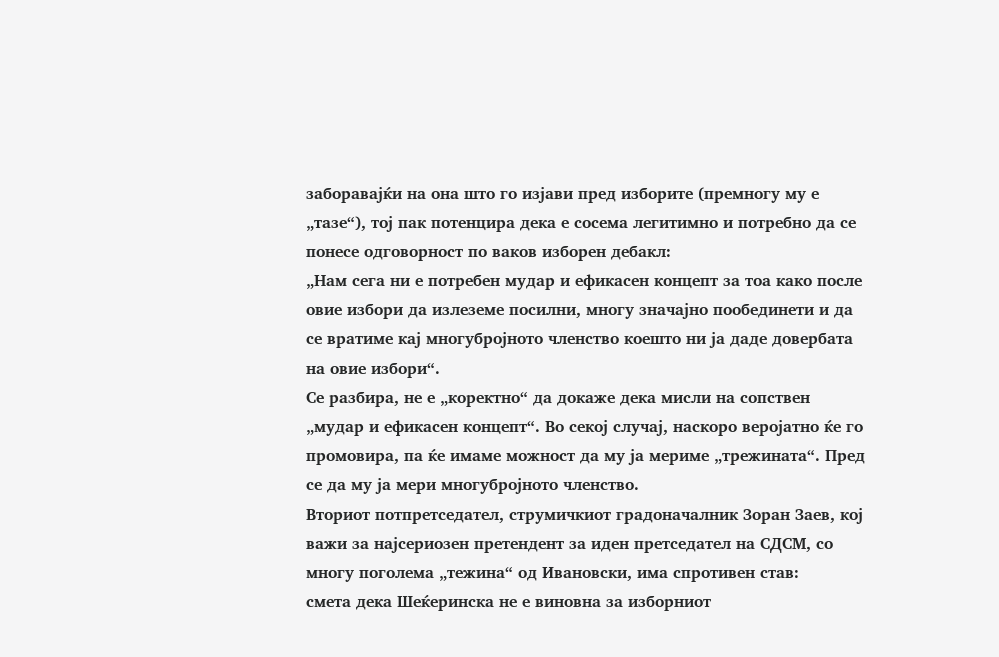заборавајќи на она што го изјави пред изборите (премногу му е „тазе“), тој пак потенцира дека е сосема легитимно и потребно да се понесе одговорност по ваков изборен дебакл:
„Нам сега ни е потребен мудар и ефикасен концепт за тоа како после овие избори да излеземе посилни, многу значајно пообединети и да се вратиме кај многубројното членство коешто ни ја даде довербата на овие избори“.
Се разбира, не е „коректно“ да докаже дека мисли на сопствен „мудар и ефикасен концепт“. Во секој случај, наскоро веројатно ќе го промовира, па ќе имаме можност да му ја мериме „трежината“. Пред се да му ја мери многубројното членство.
Вториот потпретседател, струмичкиот градоначалник Зоран Заев, кој важи за најсериозен претендент за иден претседател на СДСМ, со многу поголема „тежина“ од Ивановски, има спротивен став:
смета дека Шеќеринска не е виновна за изборниот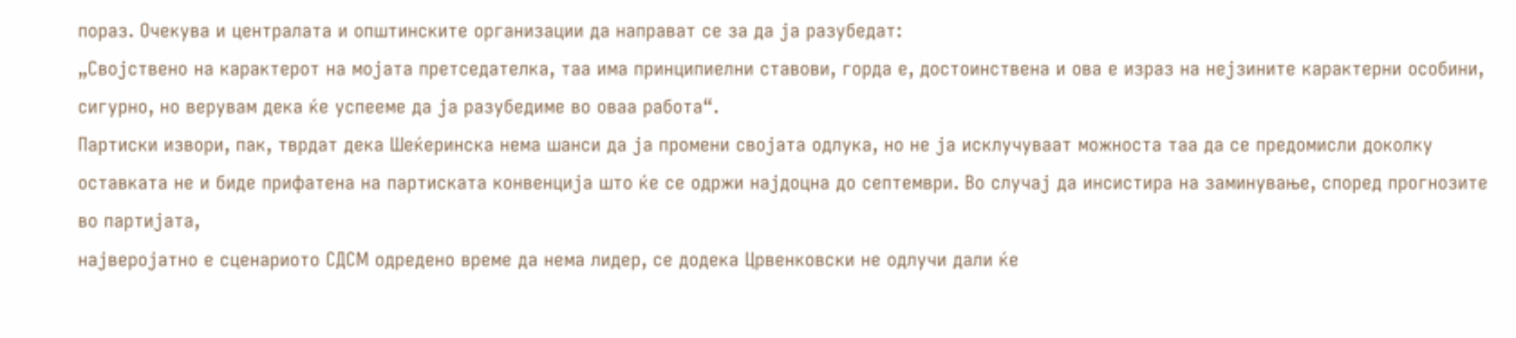пораз. Очекува и централата и општинските организации да направат се за да ја разубедат:
„Својствено на карактерот на мојата претседателка, таа има принципиелни ставови, горда е, достоинствена и ова е израз на нејзините карактерни особини, сигурно, но верувам дека ќе успееме да ја разубедиме во оваа работа“.
Партиски извори, пак, тврдат дека Шеќеринска нема шанси да ја промени својата одлука, но не ја исклучуваат можноста таа да се предомисли доколку оставката не и биде прифатена на партиската конвенција што ќе се одржи најдоцна до септември. Во случај да инсистира на заминување, според прогнозите во партијата,
најверојатно е сценариото СДСМ одредено време да нема лидер, се додека Црвенковски не одлучи дали ќе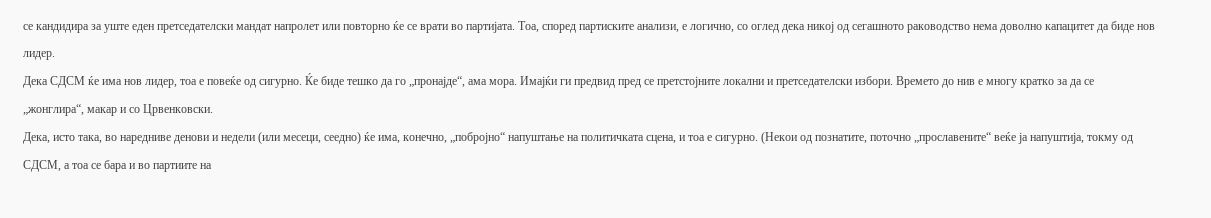се кандидира за уште еден претседателски мандат напролет или повторно ќе се врати во партијата. Тоа, според партиските анализи, е логично, со оглед дека никој од сегашното раководство нема доволно капацитет да биде нов лидер.
Дека СДСМ ќе има нов лидер, тоа е повеќе од сигурно. Ќе биде тешко да го „пронајде“, ама мора. Имајќи ги предвид пред се претстојните локални и претседателски избори. Времето до нив е многу кратко за да се „жонглира“, макар и со Црвенковски.
Дека, исто така, во наредниве денови и недели (или месеци, сеедно) ќе има, конечно, „побројно“ напуштање на политичката сцена, и тоа е сигурно. (Некои од познатите, поточно „прославените“ веќе ја напуштија, токму од СДСМ, а тоа се бара и во партиите на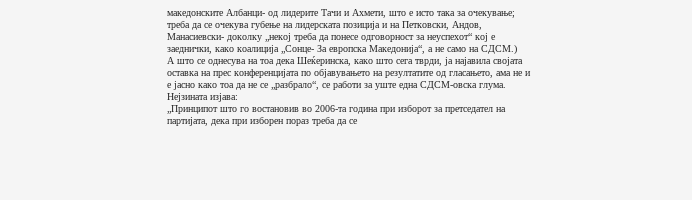македонските Албанци- од лидерите Тачи и Ахмети, што е исто така за очекување; треба да се очекува губење на лидерската позиција и на Петковски, Андов, Манасиевски- доколку „некој треба да понесе одговорност за неуспехот“ кој е заеднички, како коалиција „Сонце- За европска Македонија“, а не само на СДСМ.)
А што се однесува на тоа дека Шеќеринска, како што сега тврди, ја најавила својата оставка на прес конференцијата по објавувањето на резултатите од гласањето, ама не и е јасно како тоа да не се „разбрало“, се работи за уште една СДСМ-овска глума. Нејзината изјава:
„Принципот што го востановив во 2006-та година при изборот за претседател на партијата, дека при изборен пораз треба да се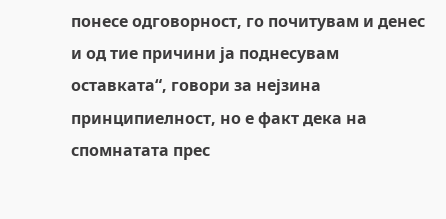понесе одговорност, го почитувам и денес и од тие причини ја поднесувам оставката“, говори за нејзина принципиелност, но е факт дека на спомнатата прес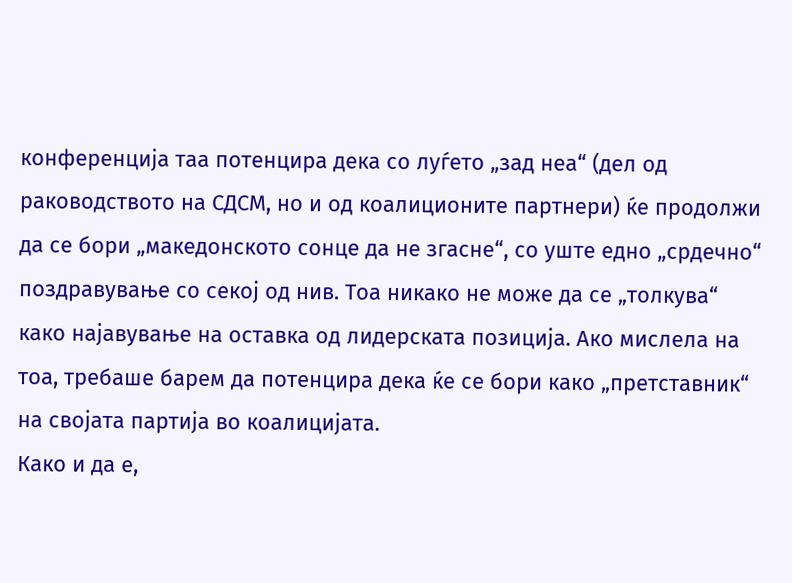конференција таа потенцира дека со луѓето „зад неа“ (дел од раководството на СДСМ, но и од коалиционите партнери) ќе продолжи да се бори „македонското сонце да не згасне“, со уште едно „срдечно“ поздравување со секој од нив. Тоа никако не може да се „толкува“ како најавување на оставка од лидерската позиција. Ако мислела на тоа, требаше барем да потенцира дека ќе се бори како „претставник“ на својата партија во коалицијата.
Како и да е,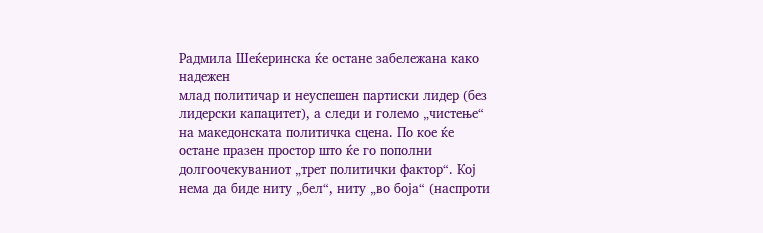Радмила Шеќеринска ќе остане забележана како надежен
млад политичар и неуспешен партиски лидер (без лидерски капацитет), а следи и големо „чистење“ на македонската политичка сцена. По кое ќе остане празен простор што ќе го пополни долгоочекуваниот „трет политички фактор“. Кој нема да биде ниту „бел“, ниту „во боја“ (наспроти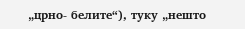„црно- белите“), туку „нешто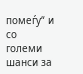помеѓу“ и со големи шанси за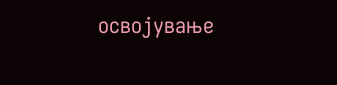освојување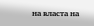на власта на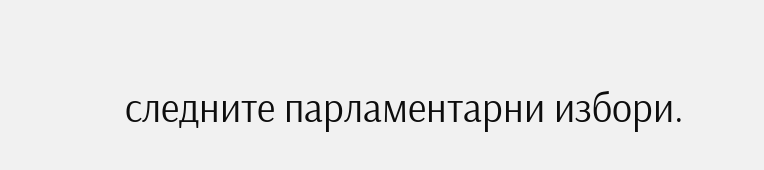следните парламентарни избори.